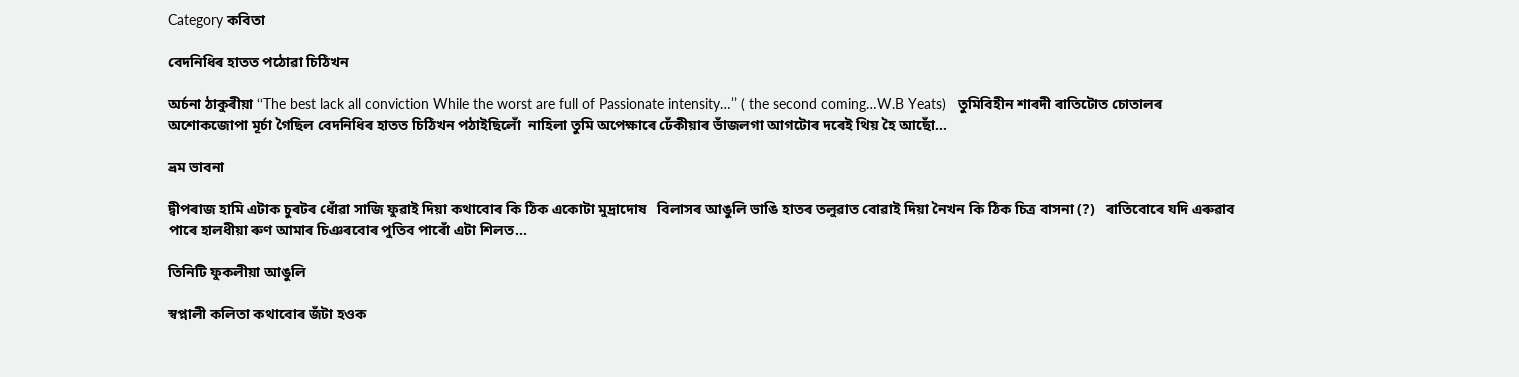Category কবিতা

বেদনিধিৰ হাতত পঠোৱা চিঠিখন

অৰ্চনা ঠাকুৰীয়া ‘‘The best lack all conviction While the worst are full of Passionate intensity…’’ ( the second coming…W.B Yeats)   তুমিবিহীন শাৰদী ৰাতিটোত চোতালৰ অশোকজোপা মূৰ্চা গৈছিল বেদনিধিৰ হাতত চিঠিখন পঠাইছিলোঁ  নাহিলা তুমি অপেক্ষাৰে ঢেঁকীয়াৰ ভাঁজলগা আগটোৰ দৰেই থিয় হৈ আছোঁ…

ভ্ৰম ভাবনা

দ্বীপৰাজ হামি এটাক চুৰটৰ ধোঁৱা সাজি ফুৱাই দিয়া কথাবোৰ কি ঠিক একোটা মুদ্ৰাদোষ   বিলাসৰ আঙুলি ভাঙি হাতৰ তলুৱাত বোৱাই দিয়া নৈখন কি ঠিক চিত্ৰ বাসনা (?)   ৰাতিবোৰে যদি এৰুৱাব পাৰে হালধীয়া ৰুণ আমাৰ চিঞৰবোৰ পুতিব পাৰোঁ এটা শিলত…

তিনিটি ফুকলীয়া আঙুলি

স্বপ্নালী কলিতা কথাবোৰ জঁটা হওক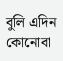বুলি এদিন কোনোবা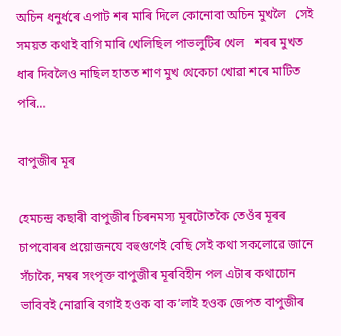অচিন ধনুৰ্ধৰে এপাট শৰ মাৰি দিলে কোনোবা অচিন মুখলৈ   সেই সময়ত কথাই বাগি মাৰি খেলিছিল পাভলুটিৰ খেল   শৰৰ মুখত ধাৰ দিবলৈও নাছিল হাতত শাণ মুখ থেকেচা খোৱা শৰে মাটিত পৰি…

বাপুজীৰ মূৰ

হেমচন্দ্ৰ কছাৰী বাপুজীৰ চিৰনমস্য মূৰটোতকৈ তেওঁৰ মূৰৰ চাপবোৰৰ প্ৰয়োজনযে বহুগুণেই বেছি সেই কথা সকলোৱে জানে   সঁচাকৈ, নম্বৰ সংপৃক্ত বাপুজীৰ মূৰবিহীন পল এটাৰ কথাচোন ভাবি‍বই নোৱাৰি বগাই হওক বা ক’লাই হওক জেপত বাপুজীৰ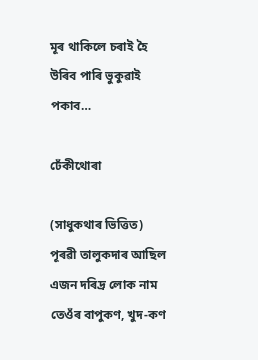মূৰ থাকিলে চৰাই হৈ উৰিব পাৰি ভুকুৱাই পকাব…

ঢেঁকীথোৰা

(সাধুকথাৰ ভিত্তিত)  পূৰৱী তালুকদাৰ আছিল এজন দৰিদ্ৰ লোক নাম তেওঁৰ বাপুকণ, খুদ-কণ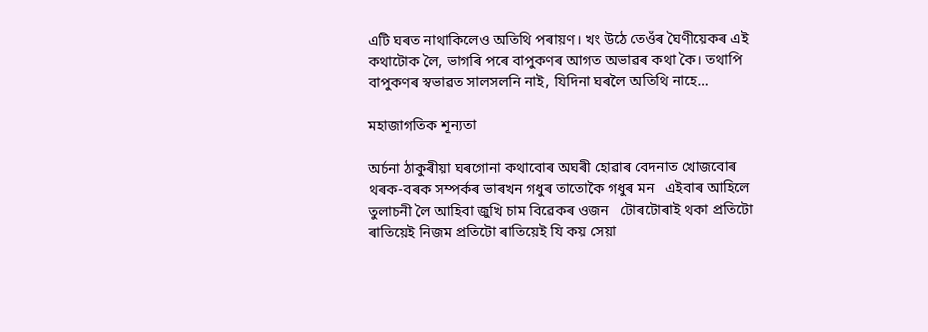এটি ঘৰত নাথাকিলেও অতিথি পৰায়ণ। খং উঠে তেওঁৰ ঘৈণীয়েকৰ এই কথাটোক লৈ, ভাগৰি পৰে বাপুকণৰ আগত অভাৱৰ কথা কৈ। তথাপি বাপুকণৰ স্বভাৱত সালসলনি নাই, যিদিনা ঘৰলৈ অতিথি নাহে…

মহাজাগতিক শূন্যতা

অৰ্চনা ঠাকুৰীয়া ঘৰগোনা কথাবোৰ অঘৰী হোৱাৰ বেদনাত খোজবোৰ থৰক-বৰক সম্পৰ্কৰ ভাৰখন গধুৰ তাতোকৈ গধুৰ মন   এইবাৰ আহিলে তুলাচনী লৈ আহিবা জুখি চাম বিৱে‍কৰ ওজন   টোৰটোৰাই থকা প্ৰতিটো ৰাতিয়েই নিজম প্ৰতিটো ৰাতিয়েই যি কয় সেয়া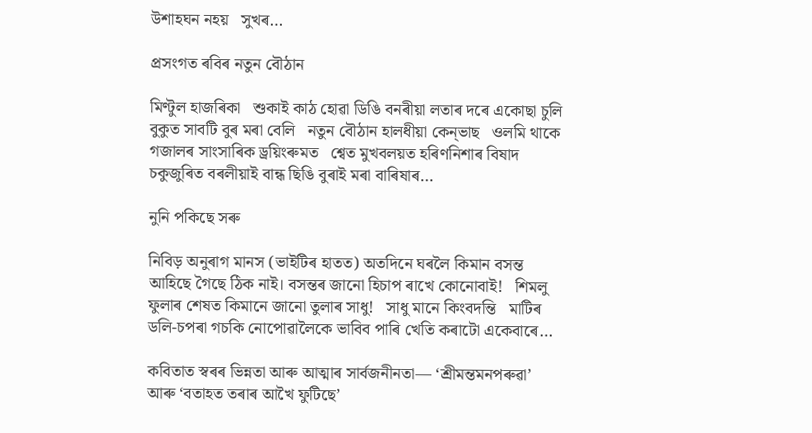উশাহঘন নহয়   সুখৰ…

প্ৰসংগত ৰবিৰ নতুন বৌঠান

মিণ্টুল হাজৰিকা   শুকাই কাঠ হোৱা ডিঙি বনৰীয়া লতাৰ দৰে একোছা চুলি বুকুত সাবটি বুৰ মৰা বেলি   নতুন বৌঠান হালধীয়া কেন্‌ভাছ   ওলমি থাকে গজালৰ সাংসাৰিক ড্ৰয়িংৰুমত   শ্বেত মুখবলয়ত হৰিণনিশাৰ বিষাদ চকুজুৰিত বৰলীয়াই বান্ধ ছি‍ঙি বুৰাই মৰা বাৰিষাৰ…

নুনি পকিছে সৰু

নিবিড় অনুৰাগ মানস (ভাইটিৰ হাতত) অতদিনে ঘৰলৈ কিমান বসন্ত আহিছে গৈছে ঠিক নাই। বসন্তৰ জানো হিচাপ ৰাখে কোনোবাই!   শিমলু ফুলাৰ শেষত কিমানে জানো তুলাৰ সাধু!   সাধু মানে কিংবদন্তি   মাটিৰ ডলি-চপৰা গচকি নোপোৱালৈকে ভাবিব পাৰি খেতি কৰাটো একেবাৰে…

কবিতাত স্বৰৰ ভিন্নতা আৰু আত্মাৰ সাৰ্বজনীনতা— ‘শ্ৰীমন্তমনপৰুৱা’ আৰু ‘বতাহত তৰাৰ আখৈ ফুটিছে’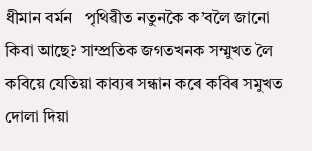ধীমান বৰ্মন   পৃথিৱীত নতুনকৈ ক’বলৈ জানো কিবা আছে? সাম্প্ৰতিক জগতখনক সম্মুখত লৈ কবিয়ে যেতিয়া কাব্যৰ সন্ধান কৰে কবিৰ সমুখত দোলা দিয়া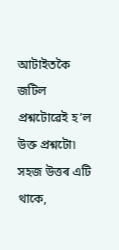আটাইতকৈ জটিল প্ৰশ্নটোৱেই হ’ল উক্ত প্ৰশ্নটো৷ সহজ উত্তৰ এটি থাকে,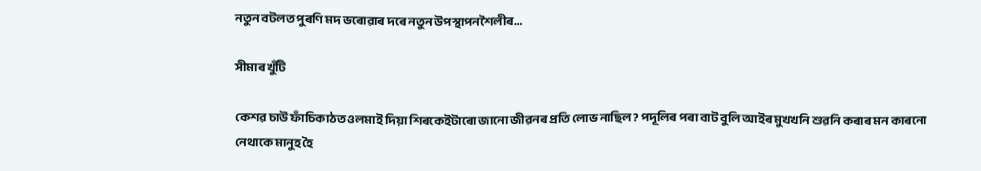নতুন বটলত পুৰণি মদ ভৰোৱাৰ দৰে নতুন উপস্থাপনশৈলীৰ…

সীমাৰ খুঁটি

কেশৱ চাউ ফাঁচিকাঠত ওলমাই দিয়া শিৰকেইটাৰো জানো জীৱনৰ প্ৰতি লোভ নাছিল? পদূলিৰ পৰা বাট বুলি আইৰ মুখখনি শুৱনি কৰাৰ মন কাৰনো নেথাকে মানুহ হৈ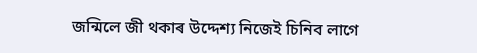জন্মিলে জী থকাৰ উদ্দেশ্য নিজেই চিনিব লাগে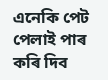এনেকি পেট পেলাই পাৰ কৰি দিব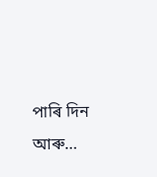পাৰি দিন আৰু…